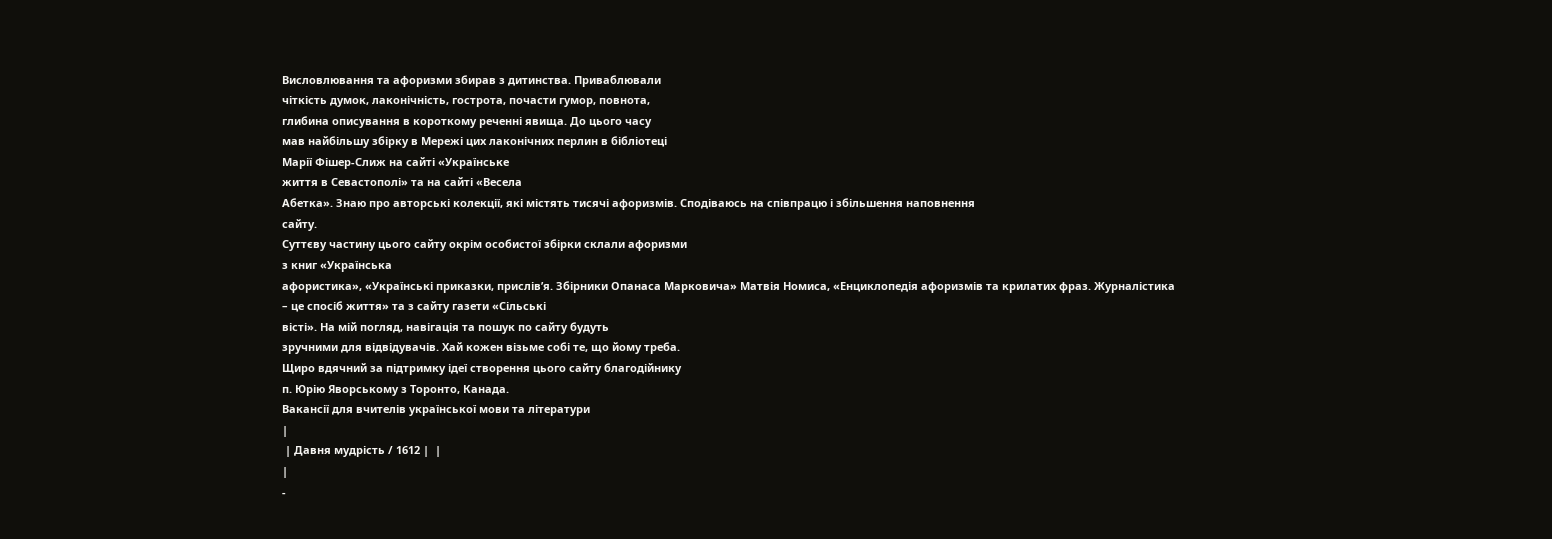Висловлювання та афоризми збирав з дитинства. Приваблювали
чіткість думок, лаконічність, гострота, почасти гумор, повнота,
глибина описування в короткому реченні явища. До цього часу
мав найбільшу збірку в Мережі цих лаконічних перлин в бібліотеці
Марії Фішер-Слиж на сайті «Українське
життя в Севастополі» та на сайті «Весела
Абетка». Знаю про авторські колекції, які містять тисячі афоризмів. Сподіваюсь на співпрацю і збільшення наповнення
сайту.
Суттєву частину цього сайту окрім особистої збірки склали афоризми
з книг «Українська
афористика», «Українські приказки, прислів’я. Збірники Опанаса Марковича» Матвія Номиса, «Енциклопедія афоризмів та крилатих фраз. Журналістика
– це спосіб життя» та з сайту газети «Сільські
вісті». На мій погляд, навігація та пошук по сайту будуть
зручними для відвідувачів. Хай кожен візьме собі те, що йому треба.
Щиро вдячний за підтримку ідеї створення цього сайту благодійнику
п. Юрію Яворському з Торонто, Канада.
Вакансії для вчителів української мови та літератури
|
 | Давня мудрість / 1612 |  |
|
-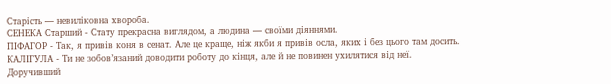Старість — невиліковна хвороба.
СЕНЕКА Старший - Стату прекрасна виглядом, а людина — своїми діяннями.
ПІФАГОР - Так, я привів коня в сенат. Але це краще, ніж якби я привів осла, яких і без цього там досить.
КАЛІГУЛА - Ти не зобов’язаний доводити роботу до кінця, але й не повинен ухилятися від неї.
Доручивший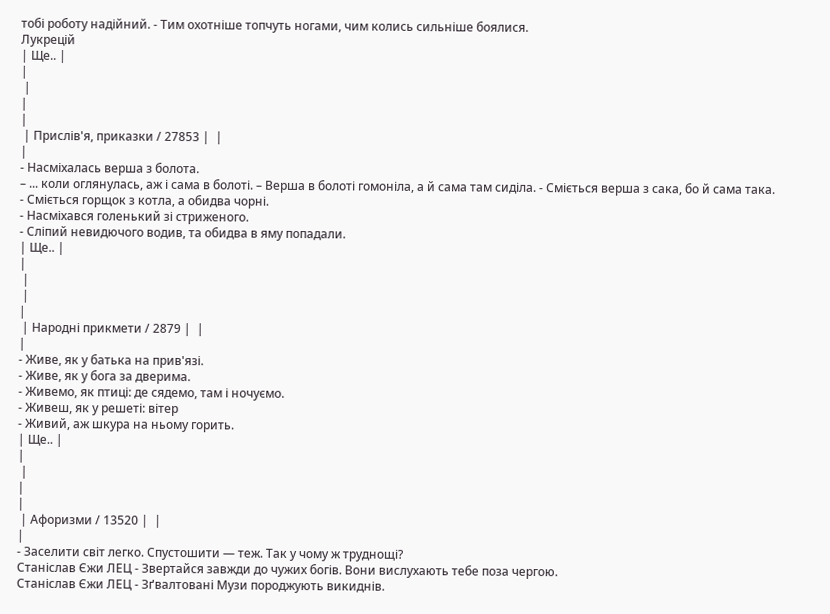тобі роботу надійний. - Тим охотніше топчуть ногами, чим колись сильніше боялися.
Лукрецій
| Ще.. |
|
 |
|
|
 | Прислів'я, приказки / 27853 |  |
|
- Насміхалась верша з болота.
– ... коли оглянулась, аж і сама в болоті. – Верша в болоті гомоніла, а й сама там сиділа. - Сміється верша з сака, бо й сама така.
- Сміється горщок з котла, а обидва чорні.
- Насміхався голенький зі стриженого.
- Сліпий невидючого водив, та обидва в яму попадали.
| Ще.. |
|
 |
 |
|
 | Народні прикмети / 2879 |  |
|
- Живе, як у батька на прив'язі.
- Живе, як у бога за дверима.
- Живемо, як птиці: де сядемо, там і ночуємо.
- Живеш, як у решеті: вітер
- Живий, аж шкура на ньому горить.
| Ще.. |
|
 |
|
|
 | Афоризми / 13520 |  |
|
- Заселити світ легко. Спустошити — теж. Так у чому ж труднощі?
Станіслав Єжи ЛЕЦ - Звертайся завжди до чужих богів. Вони вислухають тебе поза чергою.
Станіслав Єжи ЛЕЦ - Зґвалтовані Музи породжують викиднів.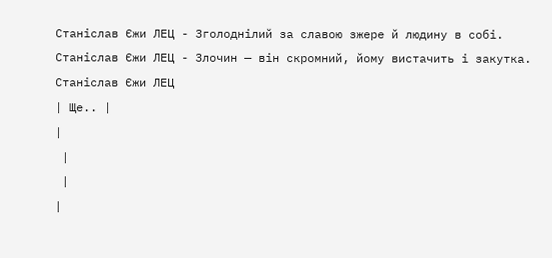Станіслав Єжи ЛЕЦ - Зголоднілий за славою зжере й людину в собі.
Станіслав Єжи ЛЕЦ - Злочин — він скромний, йому вистачить і закутка.
Станіслав Єжи ЛЕЦ
| Ще.. |
|
 |
 |
|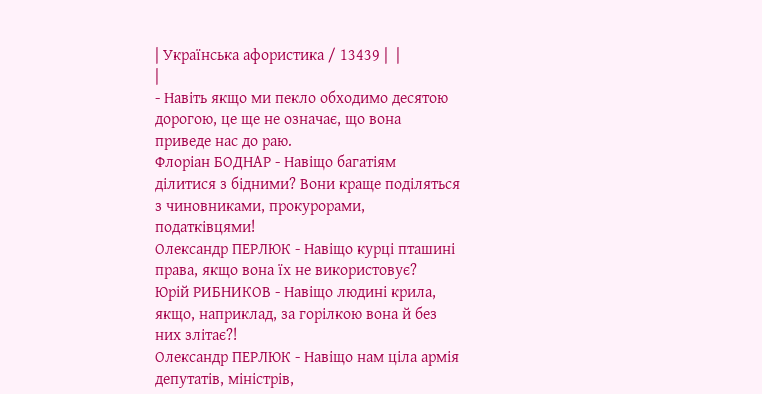| Українська афористика / 13439 |  |
|
- Навіть якщо ми пекло обходимо десятою дорогою, це ще не означає, що вона приведе нас до раю.
Флоріан БОДНАР - Навіщо багатіям ділитися з бідними? Вони краще поділяться з чиновниками, прокурорами, податківцями!
Олександр ПЕРЛЮК - Навіщо курці пташині права, якщо вона їх не використовує?
Юрій РИБНИКОВ - Навіщо людині крила, якщо, наприклад, за горілкою вона й без них злітає?!
Олександр ПЕРЛЮК - Навіщо нам ціла армія депутатів, міністрів,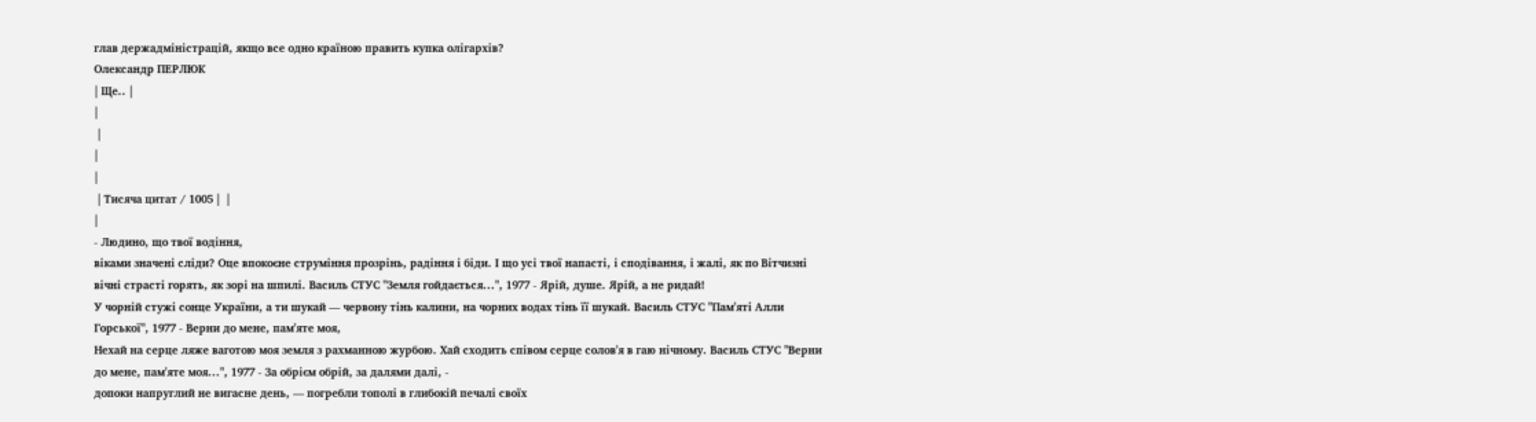глав держадміністрацій, якщо все одно країною править купка олігархів?
Олександр ПЕРЛЮК
| Ще.. |
|
 |
|
|
 | Тисяча цитат / 1005 |  |
|
- Людино, що твої водіння,
віками значені сліди? Оце впокоєне струміння прозрінь, радіння і біди. І що усі твої напасті, і сподівання, і жалі, як по Вітчизні вічні страсті горять, як зорі на шпилі. Василь СТУС "Земля гойдається...", 1977 - Ярій, душе. Ярій, а не ридай!
У чорній стужі сонце України, а ти шукай — червону тінь калини, на чорних водах тінь її шукай. Василь СТУС "Пам'яті Алли Горської", 1977 - Верни до мене, пам'яте моя,
Нехай на серце ляже ваготою моя земля з рахманною журбою. Хай сходить співом серце солов'я в гаю нічному. Василь СТУС "Верни до мене, пам'яте моя...", 1977 - За обрієм обрій, за далями далі, -
допоки напруглий не вигасне день, — погребли тополі в глибокій печалі своїх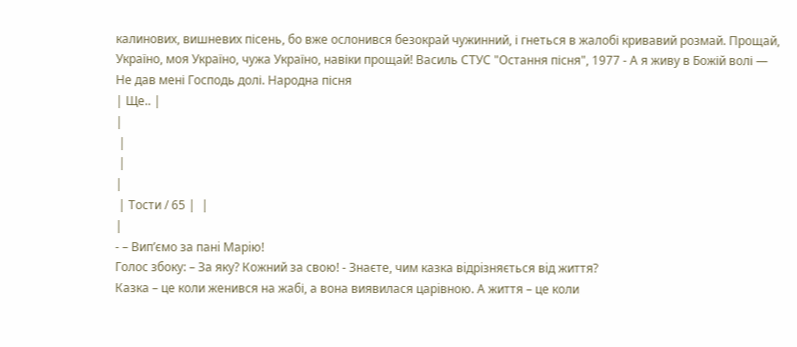калинових, вишневих пісень, бо вже ослонився безокрай чужинний, і гнеться в жалобі кривавий розмай. Прощай, Україно, моя Україно, чужа Україно, навіки прощай! Василь СТУС "Остання пісня", 1977 - А я живу в Божій волі —
Не дав мені Господь долі. Народна пісня
| Ще.. |
|
 |
 |
|
 | Тости / 65 |  |
|
- – Вип’ємо за панi Марiю!
Голос збоку: – За яку? Кожний за свою! - Знаєте, чим казка вiдрiзняється вiд життя?
Казка – це коли женився на жабі, а вона виявилася царiвною. А життя – це коли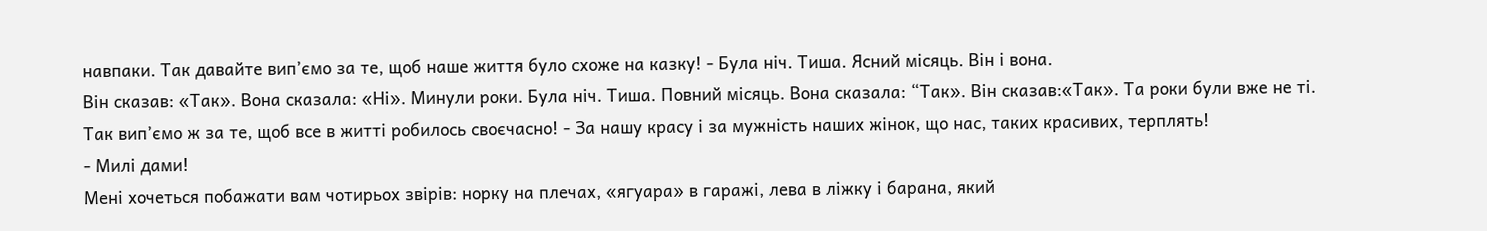навпаки. Так давайте вип’ємо за те, щоб наше життя було схоже на казку! - Була нiч. Тиша. Ясний мiсяць. Вiн і вона.
Він сказав: «Так». Вона сказала: «Нi». Минули роки. Була нiч. Тиша. Повний місяць. Вона сказала: “Так». Він сказав:«Так». Та роки були вже не тi. Так вип’ємо ж за те, щоб все в життi робилось своєчасно! - За нашу красу і за мужність наших жінок, що нас, таких красивих, терплять!
- Милi дами!
Менi хочеться побажати вам чотирьох звірів: норку на плечах, «ягуара» в гаражi, лева в ліжку і барана, який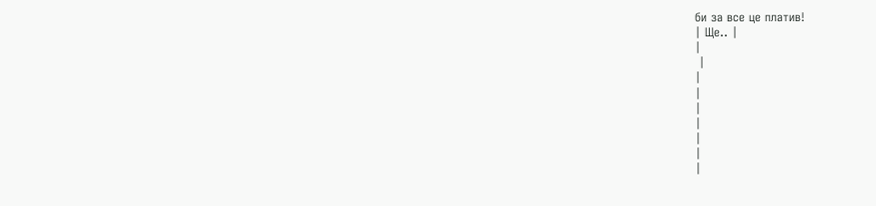би за все це платив!
| Ще.. |
|
 |
|
|
|
|
|
|
|